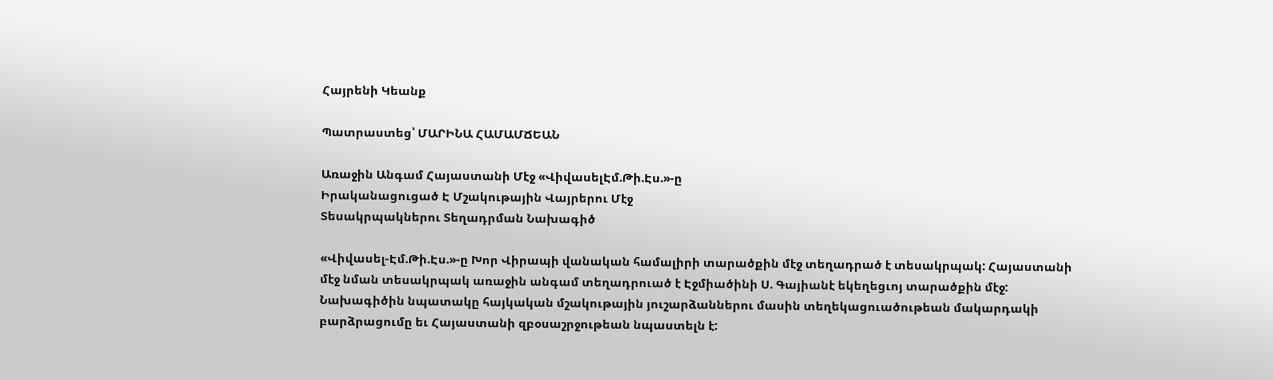Հայրենի Կեանք

Պատրաստեց՝ ՄԱՐԻՆԱ ՀԱՄԱՄՃԵԱՆ

Առաջին Անգամ Հայաստանի Մէջ «ՎիվասելԷմ.Թի.Էս.»-ը
Իրականացուցած Է Մշակութային Վայրերու Մէջ
Տեսակրպակներու Տեղադրման Նախագիծ

«Վիվասել-Էմ.Թի.Էս.»-ը Խոր Վիրապի վանական համալիրի տարածքին մէջ տեղադրած է տեսակրպակ: Հայաստանի մէջ նման տեսակրպակ առաջին անգամ տեղադրուած է Էջմիածինի Ս. Գայիանէ եկեղեցւոյ տարածքին մէջ: Նախագիծին նպատակը հայկական մշակութային յուշարձաններու մասին տեղեկացուածութեան մակարդակի բարձրացումը եւ Հայաստանի զբօսաշրջութեան նպաստելն է: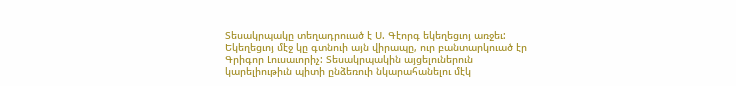Տեսակրպակը տեղադրուած է Ս. Գէորգ եկեղեցւոյ առջեւ: Եկեղեցւոյ մէջ կը գտնուի այն վիրապը, ուր բանտարկուած էր Գրիգոր Լուսաւորիչ: Տեսակրպակին այցելուներուն կարելիութիւն պիտի ընձեռուի նկարահանելու մէկ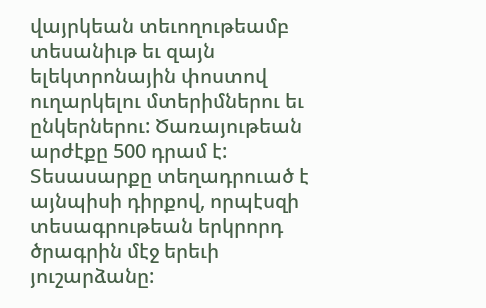վայրկեան տեւողութեամբ տեսանիւթ եւ զայն ելեկտրոնային փոստով ուղարկելու մտերիմներու եւ ընկերներու: Ծառայութեան արժէքը 500 դրամ է: Տեսասարքը տեղադրուած է այնպիսի դիրքով, որպէսզի տեսագրութեան երկրորդ ծրագրին մէջ երեւի յուշարձանը: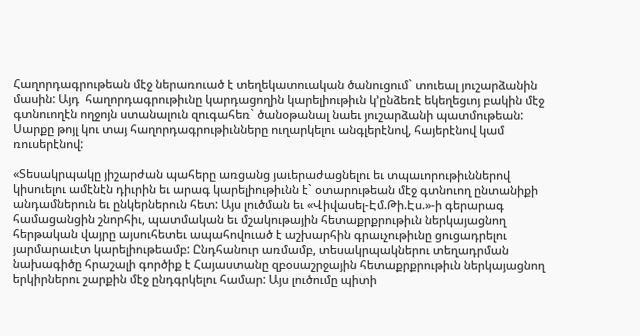Հաղորդագրութեան մէջ ներառուած է տեղեկատուական ծանուցում` տուեալ յուշարձանին մասին: Այդ  հաղորդագրութիւնը կարդացողին կարելիութիւն կ’ընձեռէ եկեղեցւոյ բակին մէջ գտնուողէն ողջոյն ստանալուն զուգահեռ` ծանօթանալ նաեւ յուշարձանի պատմութեան: Սարքը թոյլ կու տայ հաղորդագրութիւնները ուղարկելու անգլերէնով, հայերէնով կամ ռուսերէնով:

«Տեսակրպակը յիշարժան պահերը առցանց յաւերաժացնելու եւ տպաւորութիւններով կիսուելու ամէնէն դիւրին եւ արագ կարելիութիւնն է` օտարութեան մէջ գտնուող ընտանիքի անդամներուն եւ ընկերներուն հետ: Այս լուծման եւ «Վիվասել-Էմ.Թի.Էս.»-ի գերարագ համացանցին շնորհիւ, պատմական եւ մշակութային հետաքրքրութիւն ներկայացնող հերթական վայրը այսուհետեւ ապահովուած է աշխարհին գրաւչութիւնը ցուցադրելու յարմարաւէտ կարելիութեամբ: Ընդհանուր առմամբ, տեսակրպակներու տեղադրման նախագիծը հրաշալի գործիք է Հայաստանը զբօսաշրջային հետաքրքրութիւն ներկայացնող երկիրներու շարքին մէջ ընդգրկելու համար: Այս լուծումը պիտի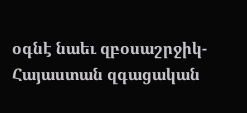օգնէ նաեւ զբօսաշրջիկ-Հայաստան զգացական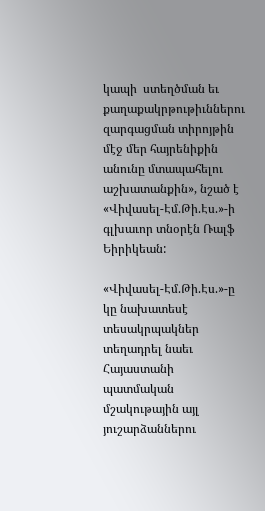կապի  ստեղծման եւ  քաղաքակրթութիւններու զարգացման տիրոյթին մէջ մեր հայրենիքին անունը մտապահելու աշխատանքին», նշած է «Վիվասել-Էմ.Թի.Էս.»-ի գլխաւոր տնօրէն Ռալֆ Եիրիկեան:

«Վիվասել-Էմ.Թի.Էս.»-ը կը նախատեսէ տեսակրպակներ տեղադրել նաեւ Հայաստանի պատմական մշակութային այլ յուշարձաններու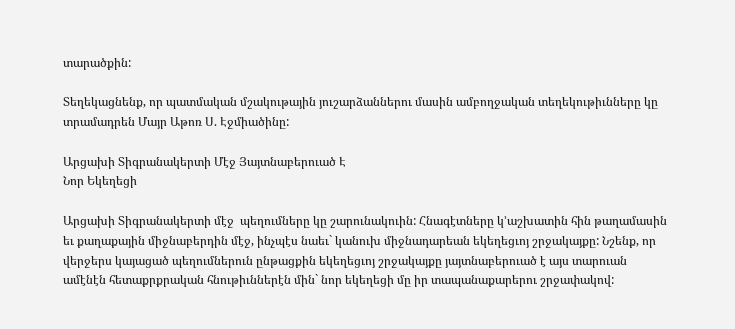տարածքին:

Տեղեկացնենք, որ պատմական մշակութային յուշարձաններու մասին ամբողջական տեղեկութիւնները կը տրամադրեն Մայր Աթոռ Ս. Էջմիածինը:

Արցախի Տիգրանակերտի Մէջ Յայտնաբերուած Է
Նոր Եկեղեցի

Արցախի Տիգրանակերտի մէջ  պեղումները կը շարունակուին: Հնագէտները կ’աշխատին հին թաղամասին եւ քաղաքային միջնաբերդին մէջ, ինչպէս նաեւ` կանուխ միջնադարեան եկեղեցւոյ շրջակայքը: Նշենք, որ վերջերս կայացած պեղումներուն ընթացքին եկեղեցւոյ շրջակայքը յայտնաբերուած է այս տարուան ամէնէն հետաքրքրական հնութիւններէն մին` նոր եկեղեցի մը իր տապանաքարերու շրջափակով: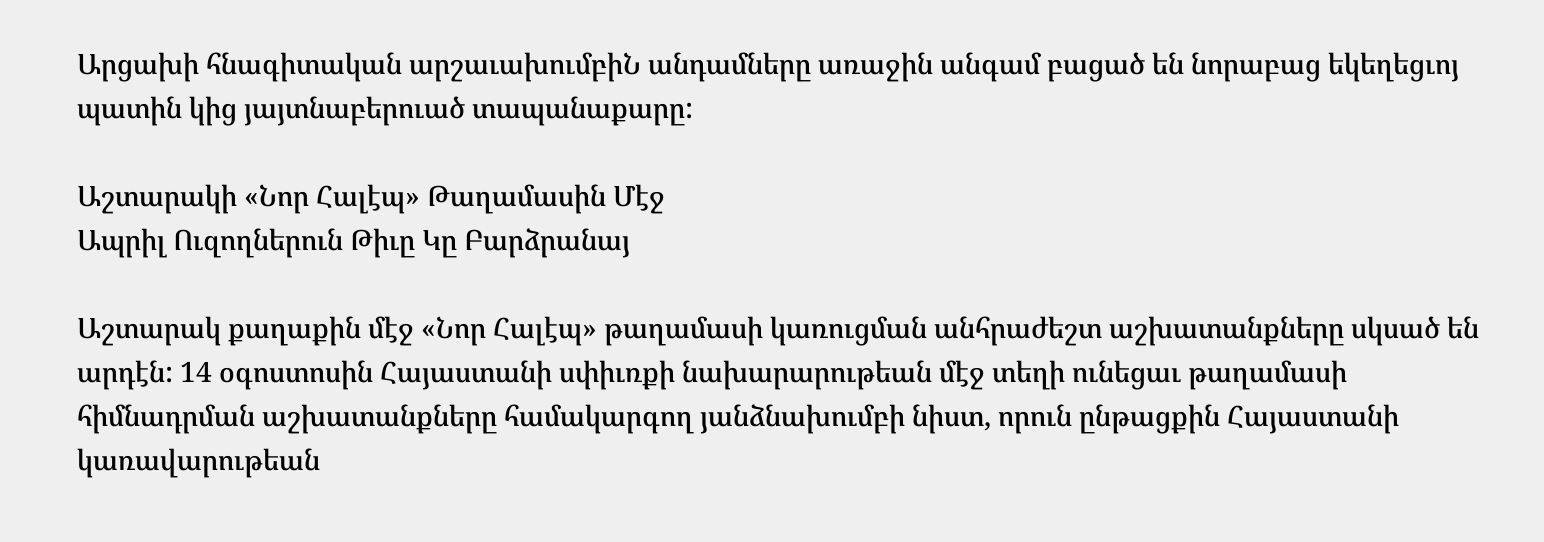Արցախի հնագիտական արշաւախումբիՆ անդամները առաջին անգամ բացած են նորաբաց եկեղեցւոյ պատին կից յայտնաբերուած տապանաքարը:

Աշտարակի «Նոր Հալէպ» Թաղամասին Մէջ
Ապրիլ Ուզողներուն Թիւը Կը Բարձրանայ

Աշտարակ քաղաքին մէջ «Նոր Հալէպ» թաղամասի կառուցման անհրաժեշտ աշխատանքները սկսած են արդէն: 14 օգոստոսին Հայաստանի սփիւռքի նախարարութեան մէջ տեղի ունեցաւ թաղամասի հիմնադրման աշխատանքները համակարգող յանձնախումբի նիստ, որուն ընթացքին Հայաստանի կառավարութեան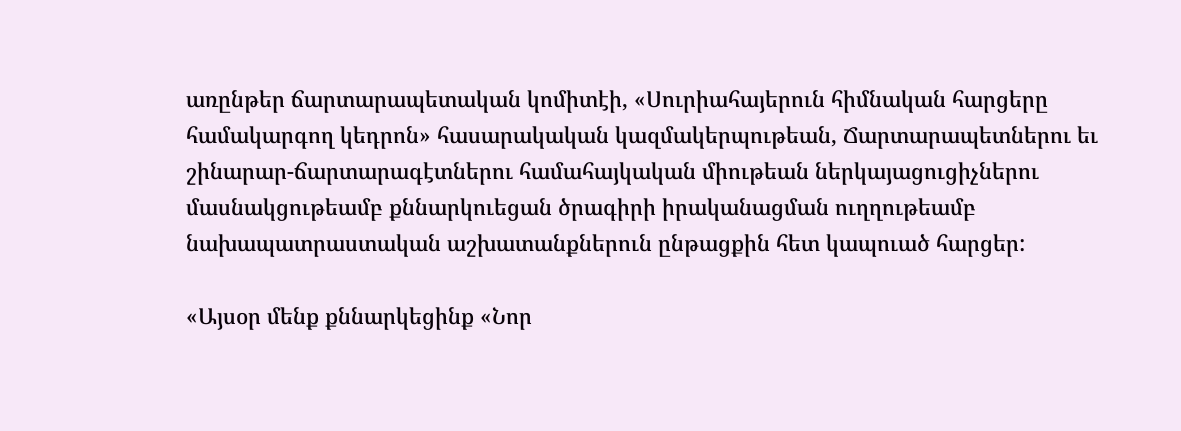առընթեր ճարտարապետական կոմիտէի, «Սուրիահայերուն հիմնական հարցերը համակարգող կեդրոն» հասարակական կազմակերպութեան, Ճարտարապետներու եւ շինարար-ճարտարագէտներու համահայկական միութեան ներկայացուցիչներու մասնակցութեամբ քննարկուեցան ծրագիրի իրականացման ուղղութեամբ նախապատրաստական աշխատանքներուն ընթացքին հետ կապուած հարցեր:

«Այսօր մենք քննարկեցինք «Նոր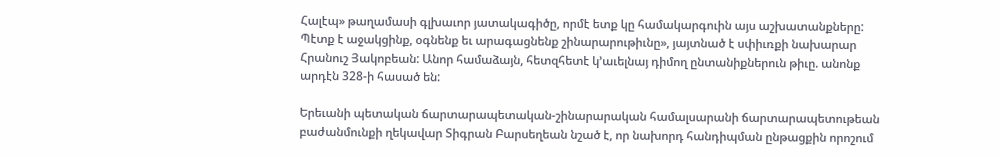Հալէպ» թաղամասի գլխաւոր յատակագիծը, որմէ ետք կը համակարգուին այս աշխատանքները: Պէտք է աջակցինք, օգնենք եւ արագացնենք շինարարութիւնը», յայտնած է սփիւռքի նախարար Հրանուշ Յակոբեան: Անոր համաձայն, հետզհետէ կ’աւելնայ դիմող ընտանիքներուն թիւը. անոնք արդէն 328-ի հասած են:

Երեւանի պետական ճարտարապետական-շինարարական համալսարանի ճարտարապետութեան բաժանմունքի ղեկավար Տիգրան Բարսեղեան նշած է, որ նախորդ հանդիպման ընթացքին որոշում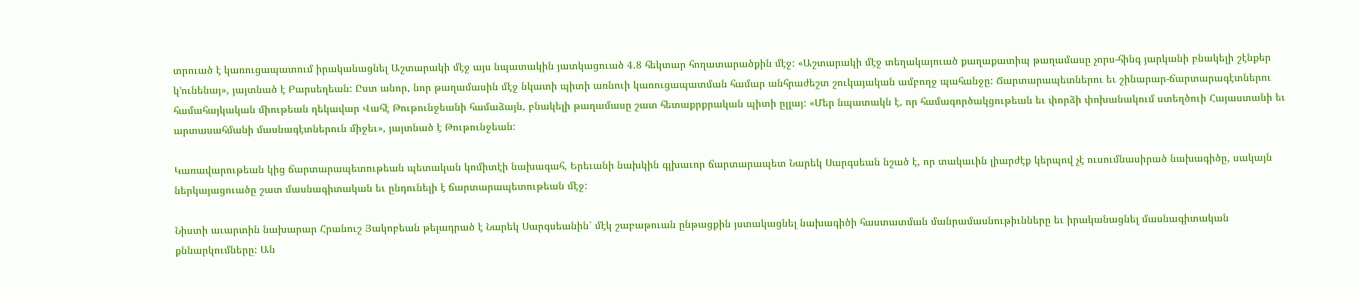տրուած է կառուցապատում իրականացնել Աշտարակի մէջ այս նպատակին յատկացուած 4.8 հեկտար հողատարածքին մէջ: «Աշտարակի մէջ տեղակայուած քաղաքատիպ թաղամասը չորս-հինգ յարկանի բնակելի շէնքեր կ’ունենայ», յայտնած է Բարսեղեան: Ըստ անոր, նոր թաղամասին մէջ նկատի պիտի առնուի կառուցապատման համար անհրաժեշտ շուկայական ամբողջ պահանջը: Ճարտարապետներու եւ շինարար-ճարտարագէտներու համահայկական միութեան ղեկավար Վահէ Թութունջեանի համաձայն, բնակելի թաղամասը շատ հետաքրքրական պիտի ըլլայ: «Մեր նպատակն է, որ համագործակցութեան եւ փորձի փոխանակում ստեղծուի Հայաստանի եւ արտասահմանի մասնագէտներուն միջեւ», յայտնած է Թութունջեան:

Կառավարութեան կից ճարտարապետութեան պետական կոմիտէի նախագահ, Երեւանի նախկին գլխաւոր ճարտարապետ Նարեկ Սարգսեան նշած է, որ տակաւին լիարժէք կերպով չէ ուսումնասիրած նախագիծը, սակայն ներկայացուածը շատ մասնագիտական եւ ընդունելի է ճարտարապետութեան մէջ:

Նիստի աւարտին նախարար Հրանուշ Յակոբեան թելադրած է Նարեկ Սարգսեանին` մէկ շաբաթուան ընթացքին յստակացնել նախագիծի հաստատման մանրամասնութիւնները եւ իրականացնել մասնագիտական քննարկումները: Ան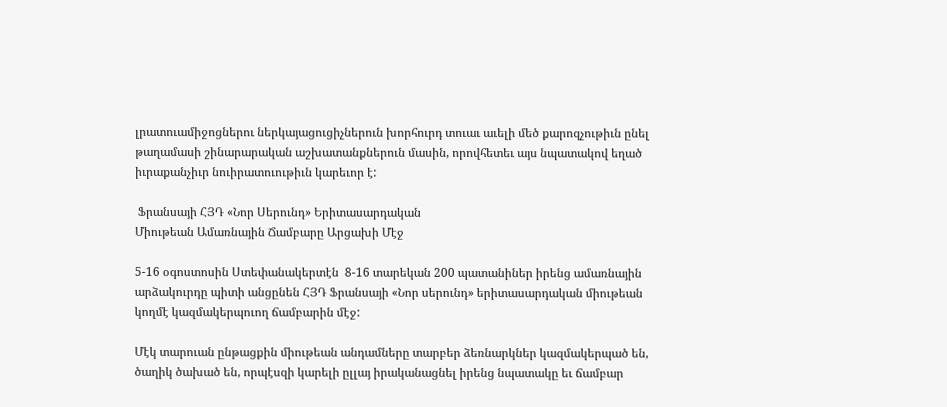լրատուամիջոցներու ներկայացուցիչներուն խորհուրդ տուաւ աւելի մեծ քարոզչութիւն ընել թաղամասի շինարարական աշխատանքներուն մասին, որովհետեւ այս նպատակով եղած իւրաքանչիւր նուիրատուութիւն կարեւոր է:

 Ֆրանսայի ՀՅԴ «Նոր Սերունդ» Երիտասարդական
Միութեան Ամառնային Ճամբարը Արցախի Մէջ

5-16 օգոստոսին Ստեփանակերտէն  8-16 տարեկան 200 պատանիներ իրենց ամառնային արձակուրդը պիտի անցընեն ՀՅԴ Ֆրանսայի «Նոր սերունդ» երիտասարդական միութեան կողմէ կազմակերպուող ճամբարին մէջ:

Մէկ տարուան ընթացքին միութեան անդամները տարբեր ձեռնարկներ կազմակերպած են, ծաղիկ ծախած են, որպէսզի կարելի ըլլայ իրականացնել իրենց նպատակը եւ ճամբար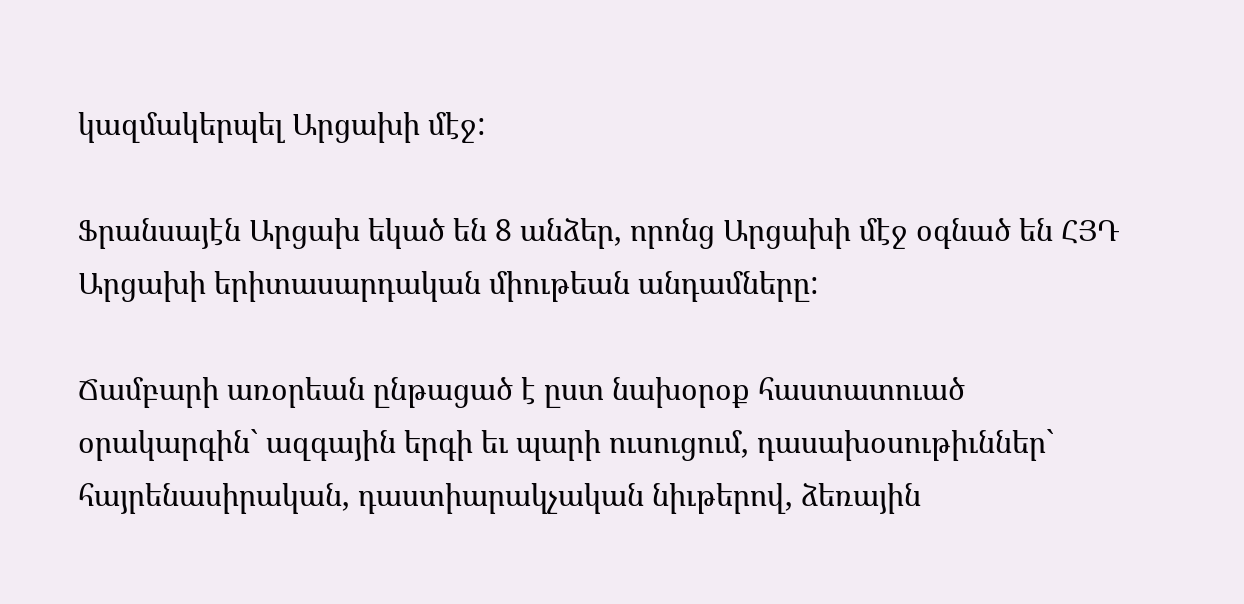կազմակերպել Արցախի մէջ:

Ֆրանսայէն Արցախ եկած են 8 անձեր, որոնց Արցախի մէջ օգնած են ՀՅԴ Արցախի երիտասարդական միութեան անդամները:

Ճամբարի առօրեան ընթացած է ըստ նախօրօք հաստատուած օրակարգին` ազգային երգի եւ պարի ուսուցում, դասախօսութիւններ` հայրենասիրական, դաստիարակչական նիւթերով, ձեռային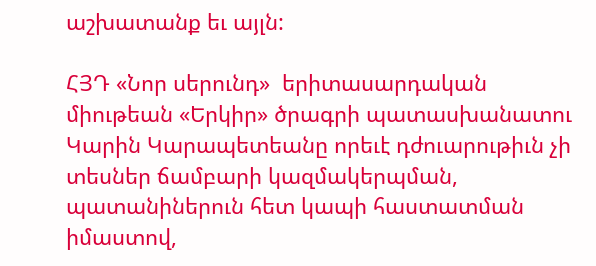աշխատանք եւ այլն:

ՀՅԴ «Նոր սերունդ»  երիտասարդական միութեան «Երկիր» ծրագրի պատասխանատու Կարին Կարապետեանը որեւէ դժուարութիւն չի տեսներ ճամբարի կազմակերպման, պատանիներուն հետ կապի հաստատման իմաստով,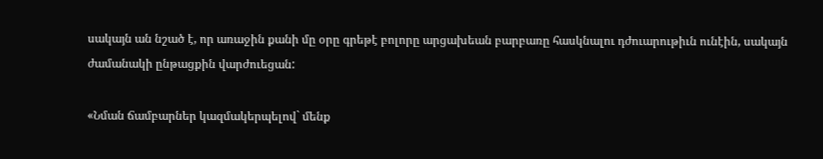սակայն ան նշած է, որ առաջին քանի մը օրը գրեթէ բոլորը արցախեան բարբառը հասկնալու դժուարութիւն ունէին, սակայն ժամանակի ընթացքին վարժուեցան:

«Նման ճամբարներ կազմակերպելով` մենք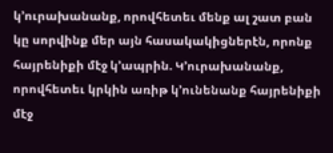կ’ուրախանանք, որովհետեւ մենք ալ շատ բան կը սորվինք մեր այն հասակակիցներէն, որոնք հայրենիքի մէջ կ’ապրին. Կ’ուրախանանք, որովհետեւ կրկին առիթ կ’ունենանք հայրենիքի մէջ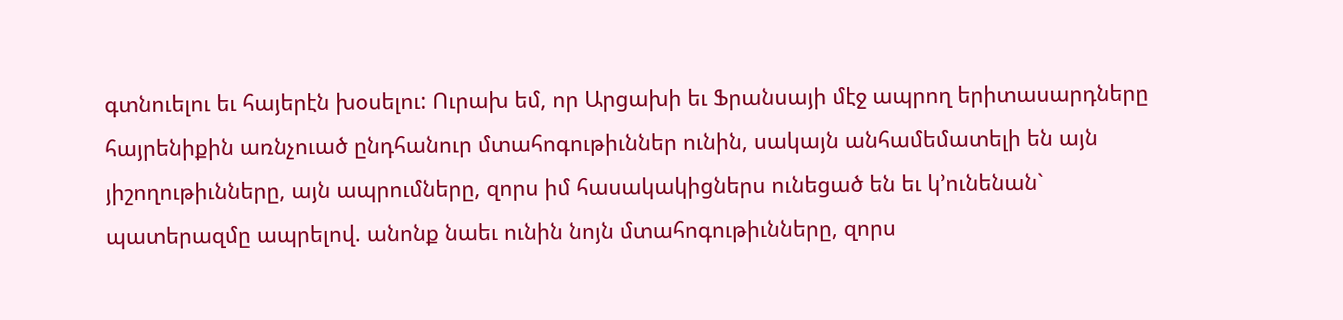գտնուելու եւ հայերէն խօսելու: Ուրախ եմ, որ Արցախի եւ Ֆրանսայի մէջ ապրող երիտասարդները հայրենիքին առնչուած ընդհանուր մտահոգութիւններ ունին, սակայն անհամեմատելի են այն յիշողութիւնները, այն ապրումները, զորս իմ հասակակիցներս ունեցած են եւ կ’ունենան` պատերազմը ապրելով. անոնք նաեւ ունին նոյն մտահոգութիւնները, զորս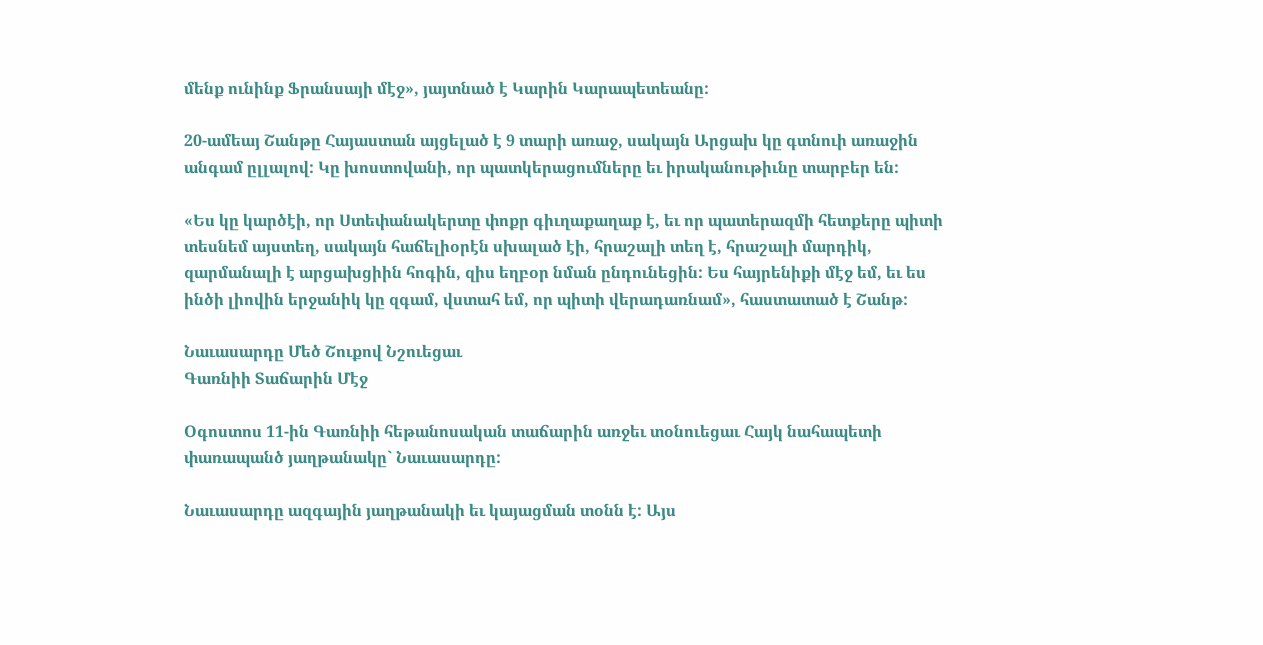մենք ունինք Ֆրանսայի մէջ», յայտնած է Կարին Կարապետեանը:

20-ամեայ Շանթը Հայաստան այցելած է 9 տարի առաջ, սակայն Արցախ կը գտնուի առաջին անգամ ըլլալով: Կը խոստովանի, որ պատկերացումները եւ իրականութիւնը տարբեր են:

«Ես կը կարծէի, որ Ստեփանակերտը փոքր գիւղաքաղաք է, եւ որ պատերազմի հետքերը պիտի տեսնեմ այստեղ, սակայն հաճելիօրէն սխալած էի, հրաշալի տեղ է, հրաշալի մարդիկ, զարմանալի է արցախցիին հոգին, զիս եղբօր նման ընդունեցին: Ես հայրենիքի մէջ եմ, եւ ես ինծի լիովին երջանիկ կը զգամ, վստահ եմ, որ պիտի վերադառնամ», հաստատած է Շանթ:

Նաւասարդը Մեծ Շուքով Նշուեցաւ
Գառնիի Տաճարին Մէջ

Օգոստոս 11-ին Գառնիի հեթանոսական տաճարին առջեւ տօնուեցաւ Հայկ նահապետի փառապանծ յաղթանակը` Նաւասարդը:

Նաւասարդը ազգային յաղթանակի եւ կայացման տօնն է: Այս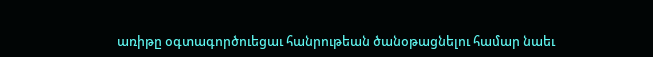առիթը օգտագործուեցաւ հանրութեան ծանօթացնելու համար նաեւ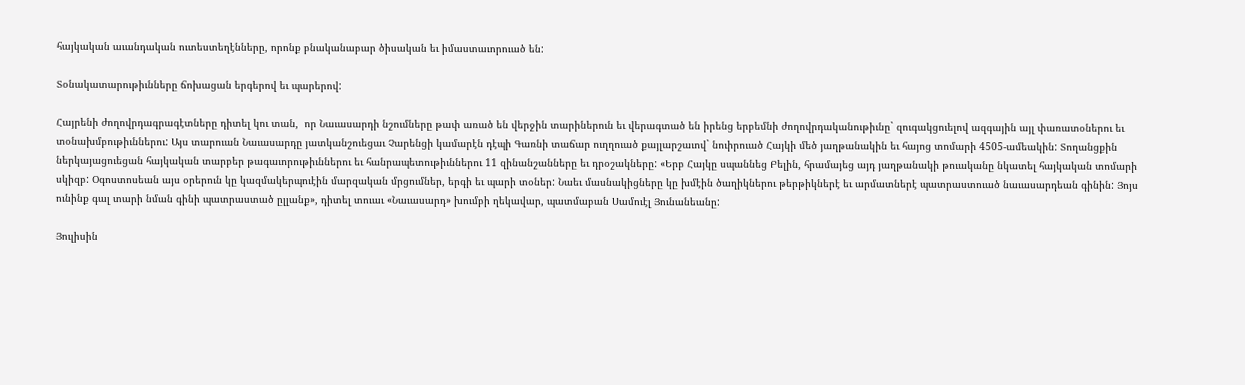հայկական աւանդական ուտեստեղէնները, որոնք բնականաբար ծիսական եւ իմաստաւորուած են:

Տօնակատարութիւնները ճոխացան երգերով եւ պարերով:

Հայրենի ժողովրդագրագէտները դիտել կու տան,  որ Նաւասարդի նշումները թափ առած են վերջին տարիներուն եւ վերագտած են իրենց երբեմնի ժողովրդականութիւնը` զուգակցուելով ազգային այլ փառատօներու եւ տօնախմբութիւններու: Այս տարուան Նաւասարդը յատկանշուեցաւ Չարենցի կամարէն դէպի Գառնի տաճար ուղղուած քայլարշաւով` նուիրուած Հայկի մեծ յաղթանակին եւ հայոց տոմարի 4505-ամեակին: Տողանցքին ներկայացուեցան հայկական տարբեր թագաւորութիւններու եւ հանրապետութիւններու 11 զինանշանները եւ դրօշակները: «Երբ Հայկը սպաննեց Բելին, հրամայեց այդ յաղթանակի թուականը նկատել հայկական տոմարի սկիզբ: Օգոստոսեան այս օրերուն կը կազմակերպուէին մարզական մրցումներ, երգի եւ պարի տօներ: Նաեւ մասնակիցները կը խմէին ծաղիկներու թերթիկներէ եւ արմատներէ պատրաստուած նաւասարդեան գինին: Յոյս ունինք գալ տարի նման գինի պատրաստած ըլլանք», դիտել տուաւ «Նաւասարդ» խումբի ղեկավար, պատմաբան Սամուէլ Յունանեանը:

Յուլիսին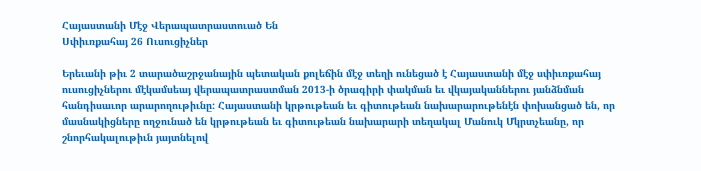Հայաստանի Մէջ Վերապատրաստուած Են
Սփիւռքահայ 26 Ուսուցիչներ

Երեւանի թիւ 2 տարածաշրջանային պետական քոլեճին մէջ տեղի ունեցած է Հայաստանի մէջ սփիւռքահայ ուսուցիչներու մէկամսեայ վերապատրաստման 2013-ի ծրագիրի փակման եւ վկայականներու յանձնման հանդիսաւոր արարողութիւնը: Հայաստանի կրթութեան եւ գիտութեան նախարարութենէն փոխանցած են, որ մասնակիցները ողջունած են կրթութեան եւ գիտութեան նախարարի տեղակալ Մանուկ Մկրտչեանը, որ շնորհակալութիւն յայտնելով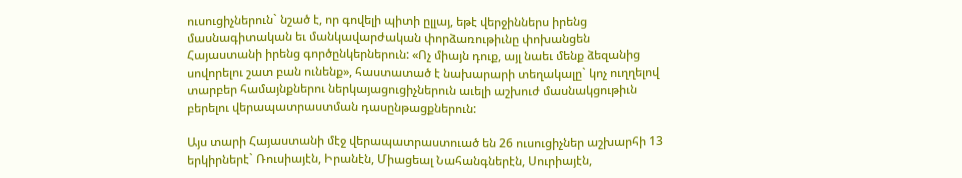ուսուցիչներուն` նշած է, որ գովելի պիտի ըլլայ, եթէ վերջիններս իրենց մասնագիտական եւ մանկավարժական փորձառութիւնը փոխանցեն Հայաստանի իրենց գործընկերներուն: «Ոչ միայն դուք, այլ նաեւ մենք ձեզանից սովորելու շատ բան ունենք», հաստատած է նախարարի տեղակալը` կոչ ուղղելով տարբեր համայնքներու ներկայացուցիչներուն աւելի աշխուժ մասնակցութիւն բերելու վերապատրաստման դասընթացքներուն:

Այս տարի Հայաստանի մէջ վերապատրաստուած են 26 ուսուցիչներ աշխարհի 13 երկիրներէ` Ռուսիայէն, Իրանէն, Միացեալ Նահանգներէն, Սուրիայէն,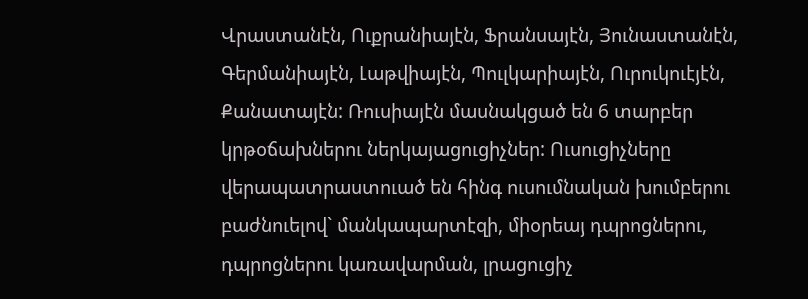Վրաստանէն, Ուքրանիայէն, Ֆրանսայէն, Յունաստանէն, Գերմանիայէն, Լաթվիայէն, Պուլկարիայէն, Ուրուկուէյէն, Քանատայէն: Ռուսիայէն մասնակցած են 6 տարբեր կրթօճախներու ներկայացուցիչներ: Ուսուցիչները վերապատրաստուած են հինգ ուսումնական խումբերու բաժնուելով` մանկապարտէզի, միօրեայ դպրոցներու, դպրոցներու կառավարման, լրացուցիչ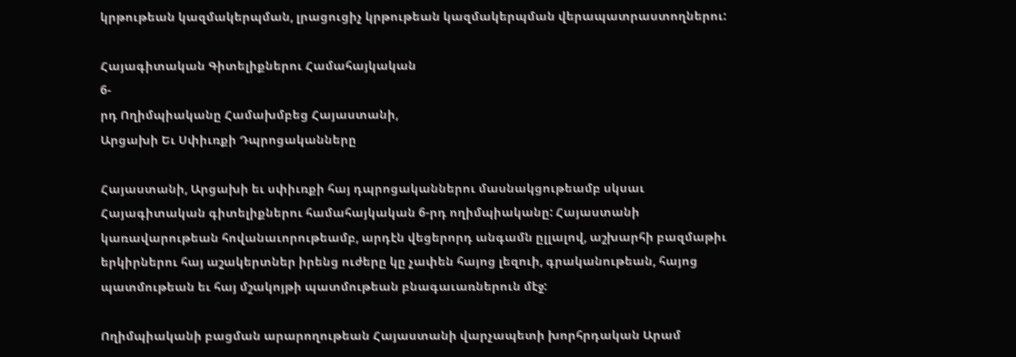կրթութեան կազմակերպման, լրացուցիչ կրթութեան կազմակերպման վերապատրաստողներու:

Հայագիտական Գիտելիքներու Համահայկական
6-
րդ Ողիմպիականը Համախմբեց Հայաստանի,
Արցախի Եւ Սփիւռքի Դպրոցականները

Հայաստանի, Արցախի եւ սփիւռքի հայ դպրոցականներու մասնակցութեամբ սկսաւ Հայագիտական գիտելիքներու համահայկական 6-րդ ողիմպիականը: Հայաստանի կառավարութեան հովանաւորութեամբ, արդէն վեցերորդ անգամն ըլլալով, աշխարհի բազմաթիւ երկիրներու հայ աշակերտներ իրենց ուժերը կը չափեն հայոց լեզուի, գրականութեան, հայոց պատմութեան եւ հայ մշակոյթի պատմութեան բնագաւառներուն մէջ:

Ողիմպիականի բացման արարողութեան Հայաստանի վարչապետի խորհրդական Արամ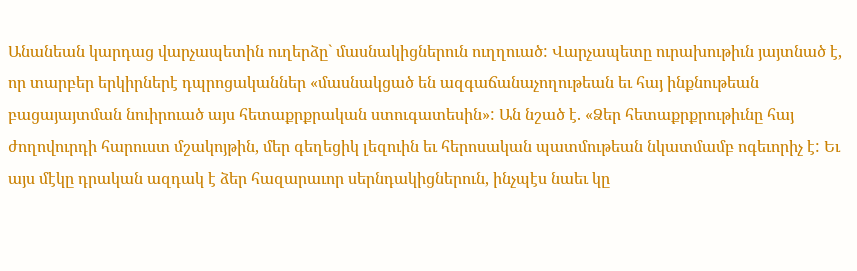Անանեան կարդաց վարչապետին ուղերձը` մասնակիցներուն ուղղուած: Վարչապետը ուրախութիւն յայտնած է, որ տարբեր երկիրներէ դպրոցականներ «մասնակցած են ազգաճանաչողութեան եւ հայ ինքնութեան բացայայտման նուիրուած այս հետաքրքրական ստուգատեսին»: Ան նշած է. «Ձեր հետաքրքրութիւնը հայ ժողովուրդի հարուստ մշակոյթին, մեր գեղեցիկ լեզուին եւ հերոսական պատմութեան նկատմամբ ոգեւորիչ է: Եւ այս մէկը դրական ազդակ է ձեր հազարաւոր սերնդակիցներուն, ինչպէս նաեւ կը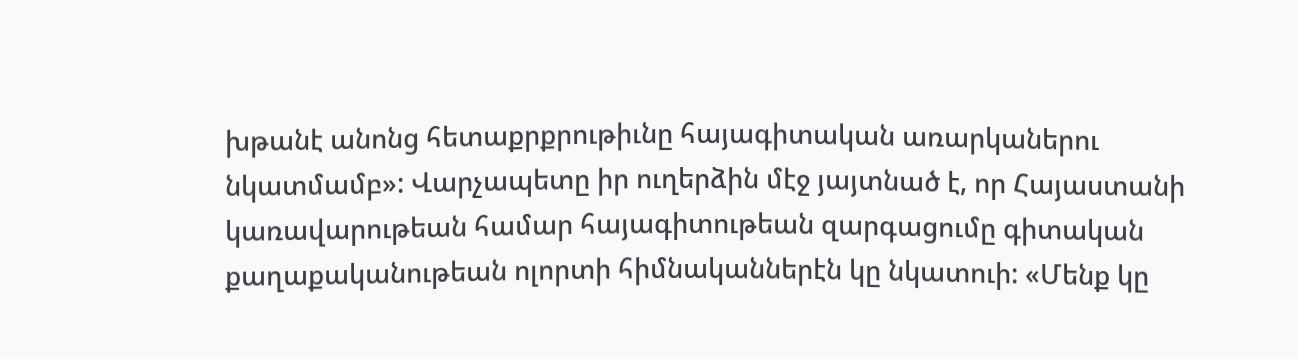խթանէ անոնց հետաքրքրութիւնը հայագիտական առարկաներու նկատմամբ»: Վարչապետը իր ուղերձին մէջ յայտնած է, որ Հայաստանի կառավարութեան համար հայագիտութեան զարգացումը գիտական քաղաքականութեան ոլորտի հիմնականներէն կը նկատուի: «Մենք կը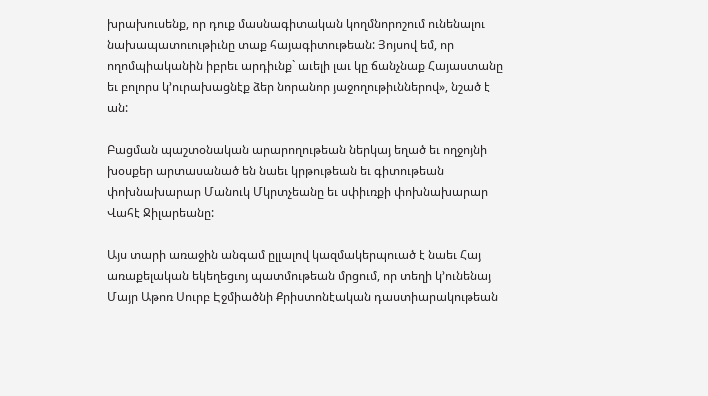խրախուսենք, որ դուք մասնագիտական կողմնորոշում ունենալու նախապատուութիւնը տաք հայագիտութեան: Յոյսով եմ, որ ողոմպիականին իբրեւ արդիւնք` աւելի լաւ կը ճանչնաք Հայաստանը եւ բոլորս կ’ուրախացնէք ձեր նորանոր յաջողութիւններով», նշած է ան:

Բացման պաշտօնական արարողութեան ներկայ եղած եւ ողջոյնի խօսքեր արտասանած են նաեւ կրթութեան եւ գիտութեան փոխնախարար Մանուկ Մկրտչեանը եւ սփիւռքի փոխնախարար Վահէ Ջիլարեանը:

Այս տարի առաջին անգամ ըլլալով կազմակերպուած է նաեւ Հայ առաքելական եկեղեցւոյ պատմութեան մրցում, որ տեղի կ’ունենայ Մայր Աթոռ Սուրբ Էջմիածնի Քրիստոնէական դաստիարակութեան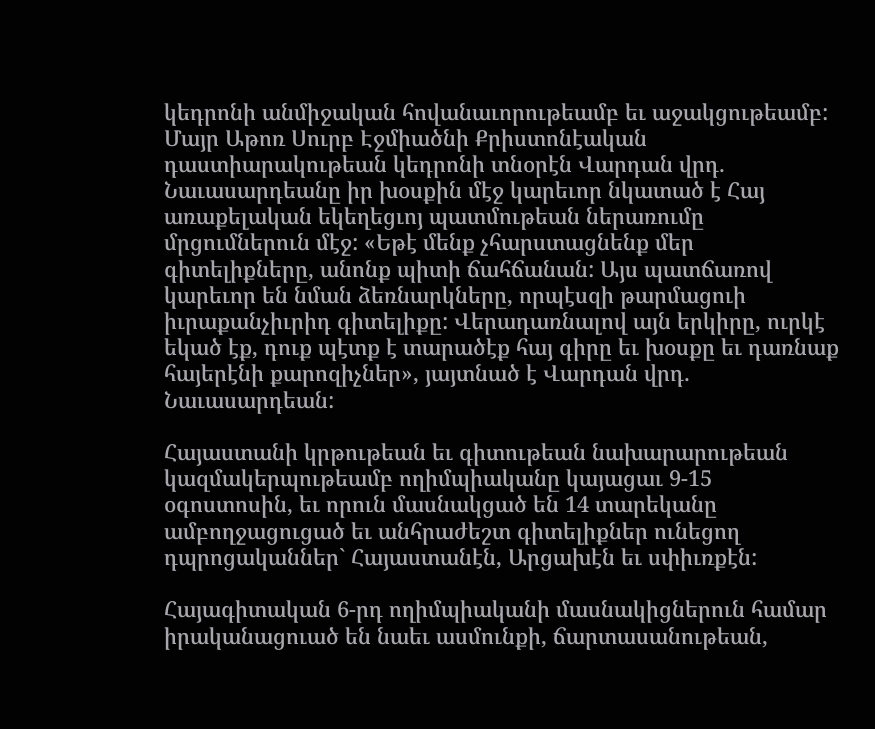կեդրոնի անմիջական հովանաւորութեամբ եւ աջակցութեամբ: Մայր Աթոռ Սուրբ Էջմիածնի Քրիստոնէական դաստիարակութեան կեդրոնի տնօրէն Վարդան վրդ. Նաւասարդեանը իր խօսքին մէջ կարեւոր նկատած է Հայ առաքելական եկեղեցւոյ պատմութեան ներառումը մրցումներուն մէջ: «Եթէ մենք չհարստացնենք մեր գիտելիքները, անոնք պիտի ճահճանան: Այս պատճառով կարեւոր են նման ձեռնարկները, որպէսզի թարմացուի իւրաքանչիւրիդ գիտելիքը: Վերադառնալով այն երկիրը, ուրկէ եկած էք, դուք պէտք է տարածէք հայ գիրը եւ խօսքը եւ դառնաք հայերէնի քարոզիչներ», յայտնած է Վարդան վրդ. Նաւասարդեան:

Հայաստանի կրթութեան եւ գիտութեան նախարարութեան կազմակերպութեամբ ողիմպիականը կայացաւ 9-15 օգոստոսին, եւ որուն մասնակցած են 14 տարեկանը ամբողջացուցած եւ անհրաժեշտ գիտելիքներ ունեցող դպրոցականներ` Հայաստանէն, Արցախէն եւ սփիւռքէն:

Հայագիտական 6-րդ ողիմպիականի մասնակիցներուն համար իրականացուած են նաեւ ասմունքի, ճարտասանութեան,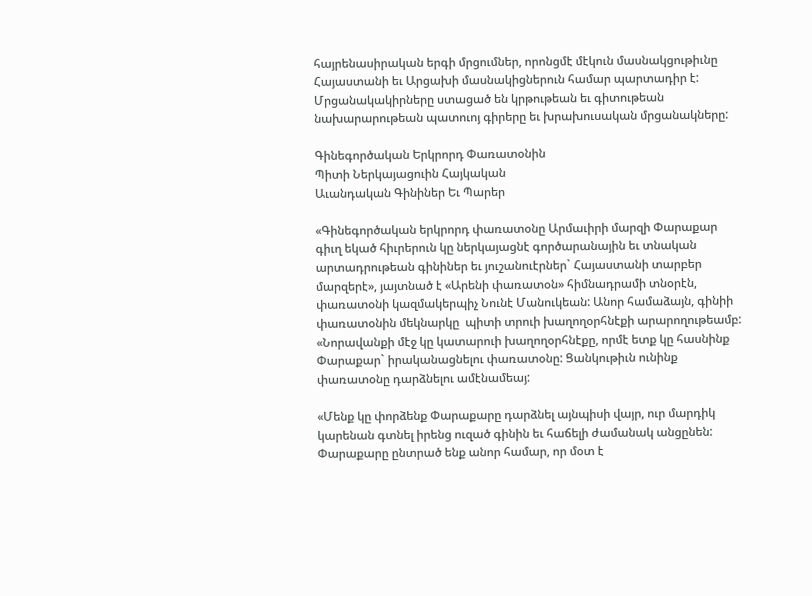հայրենասիրական երգի մրցումներ, որոնցմէ մէկուն մասնակցութիւնը Հայաստանի եւ Արցախի մասնակիցներուն համար պարտադիր է: Մրցանակակիրները ստացած են կրթութեան եւ գիտութեան նախարարութեան պատուոյ գիրերը եւ խրախուսական մրցանակները:

Գինեգործական Երկրորդ Փառատօնին
Պիտի Ներկայացուին Հայկական
Աւանդական Գինիներ Եւ Պարեր

«Գինեգործական երկրորդ փառատօնը Արմաւիրի մարզի Փարաքար գիւղ եկած հիւրերուն կը ներկայացնէ գործարանային եւ տնական արտադրութեան գինիներ եւ յուշանուէրներ` Հայաստանի տարբեր մարզերէ», յայտնած է «Արենի փառատօն» հիմնադրամի տնօրէն, փառատօնի կազմակերպիչ Նունէ Մանուկեան: Անոր համաձայն, գինիի փառատօնին մեկնարկը  պիտի տրուի խաղողօրհնէքի արարողութեամբ: «Նորավանքի մէջ կը կատարուի խաղողօրհնէքը, որմէ ետք կը հասնինք Փարաքար` իրականացնելու փառատօնը: Ցանկութիւն ունինք փառատօնը դարձնելու ամէնամեայ:

«Մենք կը փորձենք Փարաքարը դարձնել այնպիսի վայր, ուր մարդիկ կարենան գտնել իրենց ուզած գինին եւ հաճելի ժամանակ անցընեն: Փարաքարը ընտրած ենք անոր համար, որ մօտ է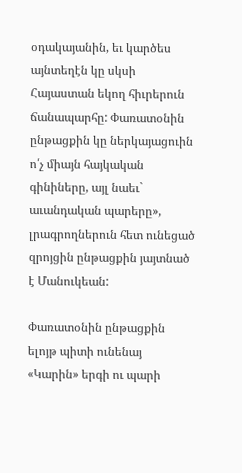օդակայանին, եւ կարծես այնտեղէն կը սկսի Հայաստան եկող հիւրերուն ճանապարհը: Փառատօնին ընթացքին կը ներկայացուին ո՛չ միայն հայկական գինիները, այլ նաեւ` աւանդական պարերը», լրագրողներուն հետ ունեցած զրոյցին ընթացքին յայտնած է Մանուկեան:

Փառատօնին ընթացքին ելոյթ պիտի ունենայ «Կարին» երգի ու պարի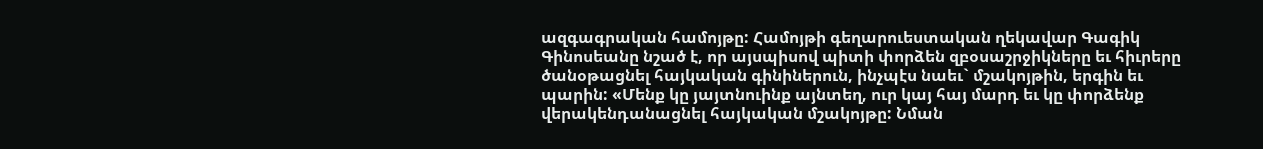ազգագրական համոյթը: Համոյթի գեղարուեստական ղեկավար Գագիկ Գինոսեանը նշած է, որ այսպիսով պիտի փորձեն զբօսաշրջիկները եւ հիւրերը ծանօթացնել հայկական գինիներուն, ինչպէս նաեւ` մշակոյթին, երգին եւ պարին: «Մենք կը յայտնուինք այնտեղ, ուր կայ հայ մարդ եւ կը փորձենք վերակենդանացնել հայկական մշակոյթը: Նման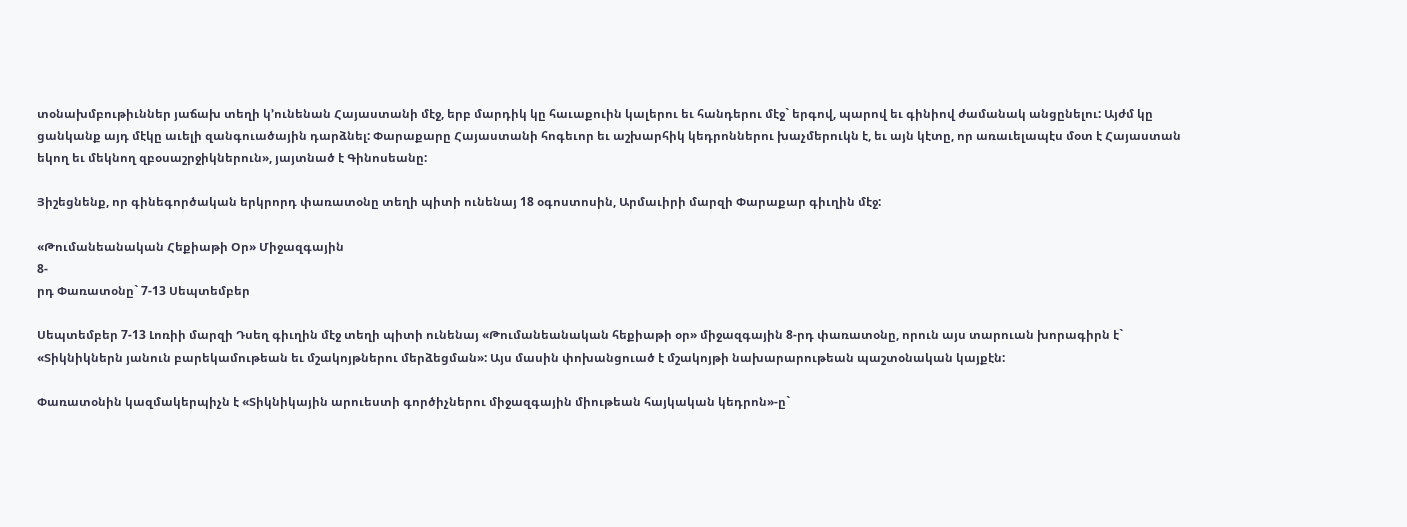տօնախմբութիւններ յաճախ տեղի կ’ունենան Հայաստանի մէջ, երբ մարդիկ կը հաւաքուին կալերու եւ հանդերու մէջ` երգով, պարով եւ գինիով ժամանակ անցընելու: Այժմ կը ցանկանք այդ մէկը աւելի զանգուածային դարձնել: Փարաքարը Հայաստանի հոգեւոր եւ աշխարհիկ կեդրոններու խաչմերուկն է, եւ այն կէտը, որ առաւելապէս մօտ է Հայաստան եկող եւ մեկնող զբօսաշրջիկներուն», յայտնած է Գինոսեանը:

Յիշեցնենք, որ գինեգործական երկրորդ փառատօնը տեղի պիտի ունենայ 18 օգոստոսին, Արմաւիրի մարզի Փարաքար գիւղին մէջ:

«Թումանեանական Հեքիաթի Օր» Միջազգային
8-
րդ Փառատօնը` 7-13 Սեպտեմբեր

Սեպտեմբեր 7-13 Լոռիի մարզի Դսեղ գիւղին մէջ տեղի պիտի ունենայ «Թումանեանական հեքիաթի օր» միջազգային 8-րդ փառատօնը, որուն այս տարուան խորագիրն է` «Տիկնիկներն յանուն բարեկամութեան եւ մշակոյթներու մերձեցման»: Այս մասին փոխանցուած է մշակոյթի նախարարութեան պաշտօնական կայքէն:

Փառատօնին կազմակերպիչն է «Տիկնիկային արուեստի գործիչներու միջազգային միութեան հայկական կեդրոն»-ը`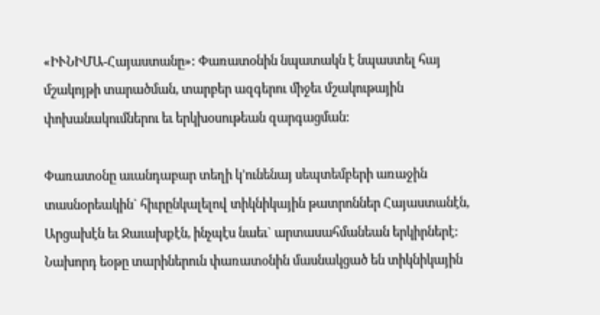«ԻՒՆԻՄԱ-Հայաստանը»: Փառատօնին նպատակն է նպաստել հայ մշակոյթի տարածման, տարբեր ազգերու միջեւ մշակութային փոխանակումներու եւ երկխօսութեան զարգացման:

Փառատօնը աւանդաբար տեղի կ’ունենայ սեպտեմբերի առաջին տասնօրեակին` հիւրընկալելով տիկնիկային թատրոններ Հայաստանէն, Արցախէն եւ Ջաւախքէն, ինչպէս նաեւ` արտասահմանեան երկիրներէ: Նախորդ եօթը տարիներուն փառատօնին մասնակցած են տիկնիկային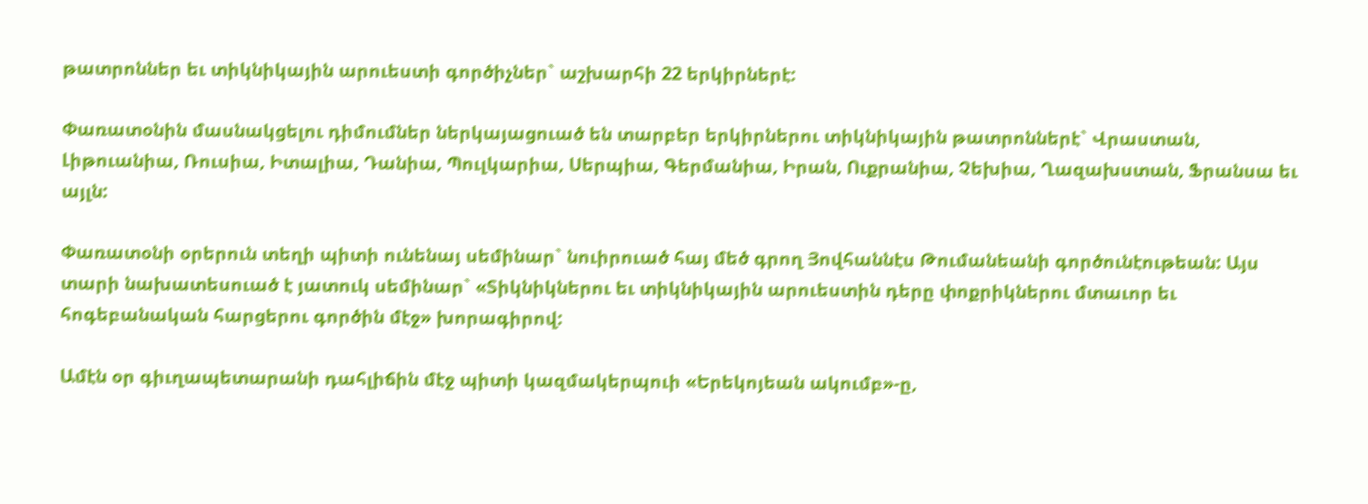թատրոններ եւ տիկնիկային արուեստի գործիչներ` աշխարհի 22 երկիրներէ:

Փառատօնին մասնակցելու դիմումներ ներկայացուած են տարբեր երկիրներու տիկնիկային թատրոններէ` Վրաստան, Լիթուանիա, Ռուսիա, Իտալիա, Դանիա, Պուլկարիա, Սերպիա, Գերմանիա, Իրան, Ուքրանիա, Չեխիա, Ղազախստան, Ֆրանսա եւ այլն:

Փառատօնի օրերուն տեղի պիտի ունենայ սեմինար` նուիրուած հայ մեծ գրող Յովհաննէս Թումանեանի գործունէութեան: Այս տարի նախատեսուած է յատուկ սեմինար` «Տիկնիկներու եւ տիկնիկային արուեստին դերը փոքրիկներու մտաւոր եւ հոգեբանական հարցերու գործին մէջ» խորագիրով:

Ամէն օր գիւղապետարանի դահլիճին մէջ պիտի կազմակերպուի «Երեկոյեան ակումբ»-ը,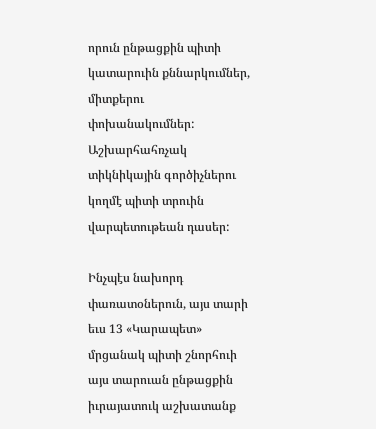որուն ընթացքին պիտի կատարուին քննարկումներ, միտքերու փոխանակումներ: Աշխարհահռչակ տիկնիկային գործիչներու կողմէ պիտի տրուին վարպետութեան դասեր:

Ինչպէս նախորդ փառատօներուն, այս տարի եւս 13 «Կարապետ» մրցանակ պիտի շնորհուի այս տարուան ընթացքին իւրայատուկ աշխատանք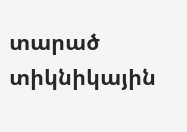տարած տիկնիկային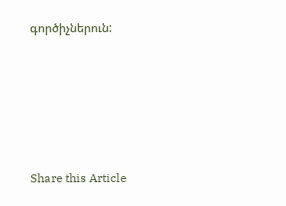գործիչներուն:









Share this Article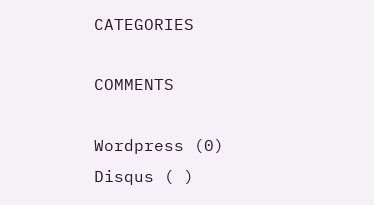CATEGORIES

COMMENTS

Wordpress (0)
Disqus ( )